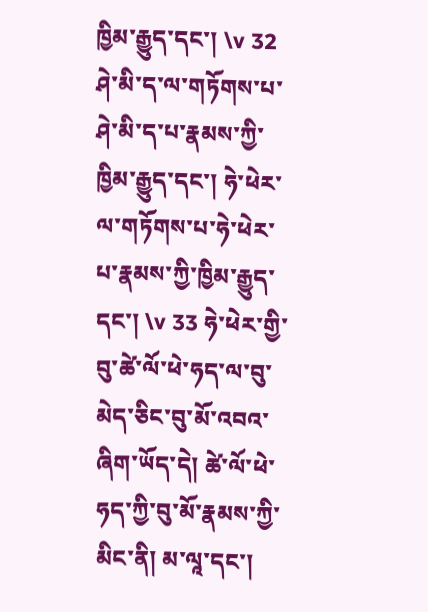ཁྱིམ་རྒྱུད་དང་། \v 32 ཤེ་མི་ད་ལ་གཏོགས་པ་ཤེ་མི་ད་པ་རྣམས་ཀྱི་ཁྱིམ་རྒྱུད་དང་། ཧེ་ཕེར་ལ་གཏོགས་པ་ཧེ་ཕེར་པ་རྣམས་ཀྱི་ཁྱིམ་རྒྱུད་དང་། \v 33 ཧེ་ཕེར་གྱི་བུ་ཚེ་ལོ་ཕེ་ཧད་ལ་བུ་མེད་ཅིང་བུ་མོ་འབའ་ཞིག་ཡོད་དེ། ཚེ་ལོ་ཕེ་ཧད་ཀྱི་བུ་མོ་རྣམས་ཀྱི་མིང་ནི། མ་ལཱ་དང་།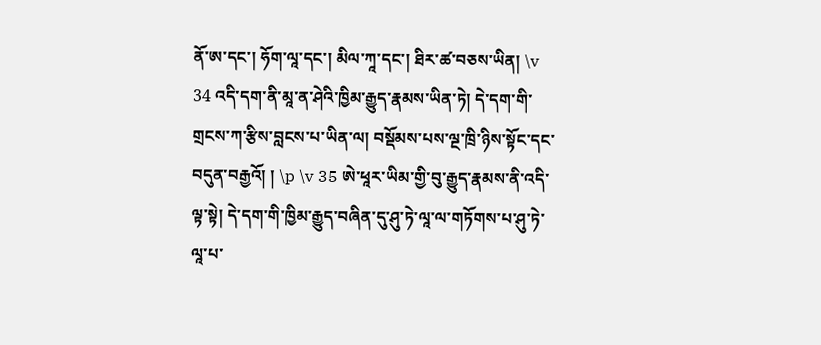ནོ་ཨ་དང་། ཧོག་ལཱ་དང་། མིལ་ཀཱ་དང་། ཐིར་ཚ་བཅས་ཡིན། \v 34 འདི་དག་ནི་མཱ་ན་ཤེའི་ཁྱིམ་རྒྱུད་རྣམས་ཡིན་ཏེ། དེ་དག་གི་གྲངས་ཀ་རྩིས་བླངས་པ་ཡིན་ལ། བསྡོམས་པས་ལྔ་ཁྲི་ཉིས་སྟོང་དང་བདུན་བརྒྱའོ། ། \p \v 35 ཨེ་ཕཱར་ཡིམ་གྱི་བུ་རྒྱུད་རྣམས་ནི་འདི་ལྟ་སྟེ། དེ་དག་གི་ཁྱིམ་རྒྱུད་བཞིན་དུ་ཤུ་ཏེ་ལཱ་ལ་གཏོགས་པ་ཤུ་ཏེ་ལཱ་པ་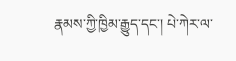རྣམས་ཀྱི་ཁྱིམ་རྒྱུད་དང་། པེ་ཀེར་ལ་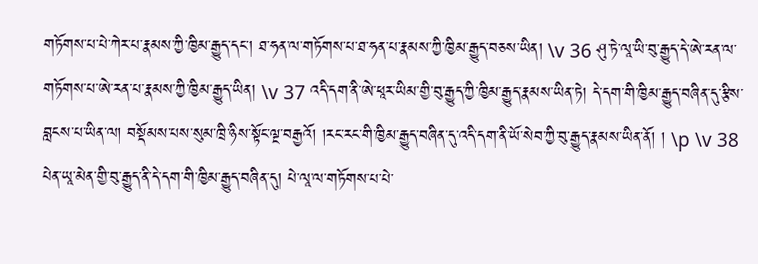གཏོགས་པ་པེ་ཀེར་པ་རྣམས་ཀྱི་ཁྱིམ་རྒྱུད་དང་། ཐ་ཧན་ལ་གཏོགས་པ་ཐ་ཧན་པ་རྣམས་ཀྱི་ཁྱིམ་རྒྱུད་བཅས་ཡིན། \v 36 ཤུ་ཏེ་ལཱ་ཡི་བུ་རྒྱུད་དེ་ཨེ་རན་ལ་གཏོགས་པ་ཨེ་རན་པ་རྣམས་ཀྱི་ཁྱིམ་རྒྱུད་ཡིན། \v 37 འདི་དག་ནི་ཨེ་ཕཱར་ཡིམ་གྱི་བུ་རྒྱུད་ཀྱི་ཁྱིམ་རྒྱུད་རྣམས་ཡིན་ཏེ། དེ་དག་གི་ཁྱིམ་རྒྱུད་བཞིན་དུ་རྩིས་བླངས་པ་ཡིན་ལ། བསྡོམས་པས་སུམ་ཁྲི་ཉིས་སྟོང་ལྔ་བརྒྱའོ། །རང་རང་གི་ཁྱིམ་རྒྱུད་བཞིན་དུ་འདི་དག་ནི་ཡོ་སེབ་ཀྱི་བུ་རྒྱུད་རྣམས་ཡིན་ནོ། ། \p \v 38 པེན་ཡཱ་མེན་གྱི་བུ་རྒྱུད་ནི་དེ་དག་གི་ཁྱིམ་རྒྱུད་བཞིན་དུ། པེ་ལཱ་ལ་གཏོགས་པ་པེ་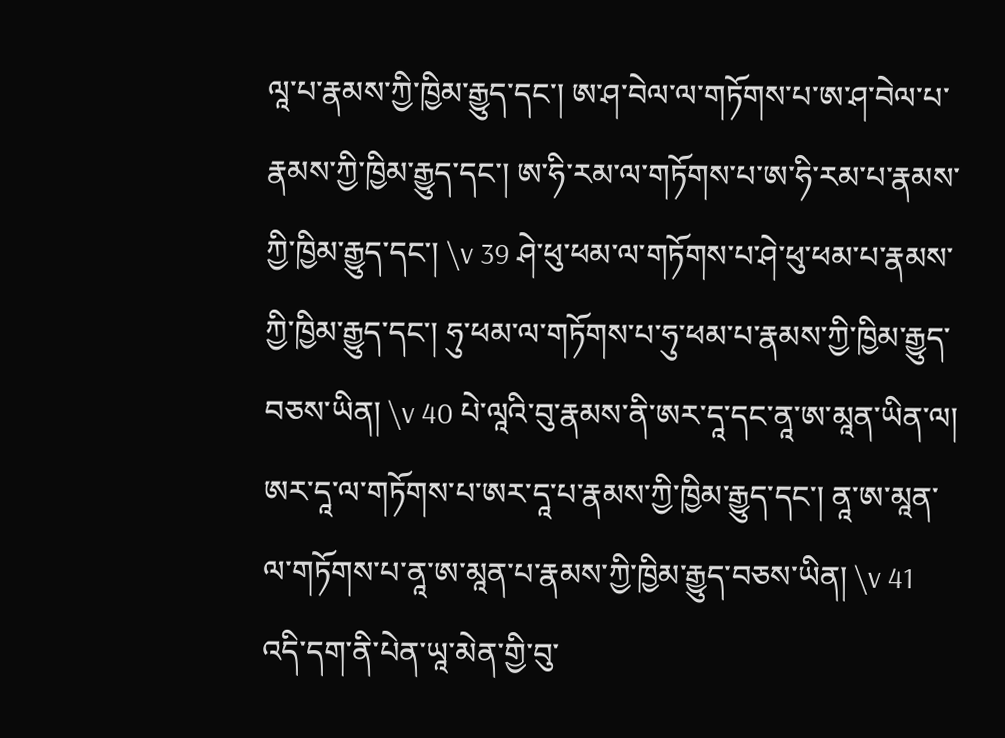ལཱ་པ་རྣམས་ཀྱི་ཁྱིམ་རྒྱུད་དང་། ཨ་ཤ་བེལ་ལ་གཏོགས་པ་ཨ་ཤ་བེལ་པ་རྣམས་ཀྱི་ཁྱིམ་རྒྱུད་དང་། ཨ་ཧི་རམ་ལ་གཏོགས་པ་ཨ་ཧི་རམ་པ་རྣམས་ཀྱི་ཁྱིམ་རྒྱུད་དང་། \v 39 ཤེ་ཕུ་ཕམ་ལ་གཏོགས་པ་ཤེ་ཕུ་ཕམ་པ་རྣམས་ཀྱི་ཁྱིམ་རྒྱུད་དང་། ཧུ་ཕམ་ལ་གཏོགས་པ་ཧུ་ཕམ་པ་རྣམས་ཀྱི་ཁྱིམ་རྒྱུད་བཅས་ཡིན། \v 40 པེ་ལཱའི་བུ་རྣམས་ནི་ཨར་དཱ་དང་ནཱ་ཨ་མཱན་ཡིན་ལ། ཨར་དཱ་ལ་གཏོགས་པ་ཨར་དཱ་པ་རྣམས་ཀྱི་ཁྱིམ་རྒྱུད་དང་། ནཱ་ཨ་མཱན་ལ་གཏོགས་པ་ནཱ་ཨ་མཱན་པ་རྣམས་ཀྱི་ཁྱིམ་རྒྱུད་བཅས་ཡིན། \v 41 འདི་དག་ནི་པེན་ཡཱ་མེན་གྱི་བུ་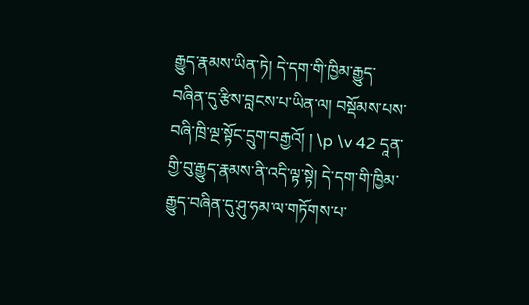རྒྱུད་རྣམས་ཡིན་ཏེ། དེ་དག་གི་ཁྱིམ་རྒྱུད་བཞིན་དུ་རྩིས་བླངས་པ་ཡིན་ལ། བསྡོམས་པས་བཞི་ཁྲི་ལྔ་སྟོང་དྲུག་བརྒྱའོ། ། \p \v 42 དཱན་གྱི་བུ་རྒྱུད་རྣམས་ནི་འདི་ལྟ་སྟེ། དེ་དག་གི་ཁྱིམ་རྒྱུད་བཞིན་དུ་ཤུ་ཧམ་ལ་གཏོགས་པ་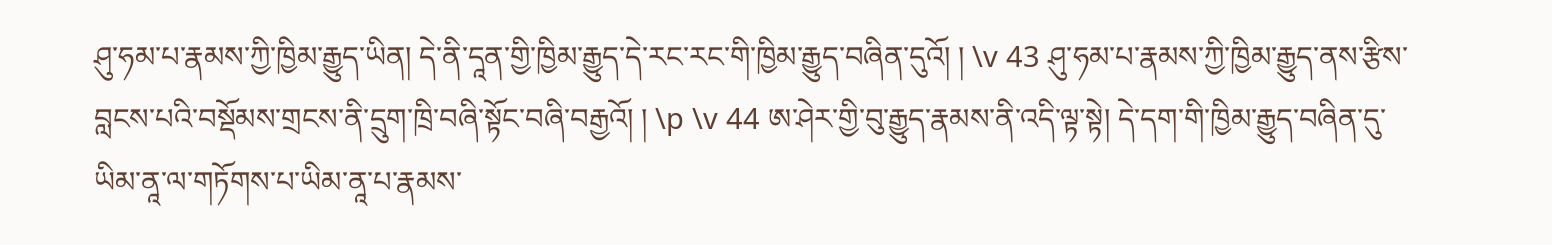ཤུ་ཧམ་པ་རྣམས་ཀྱི་ཁྱིམ་རྒྱུད་ཡིན། དེ་ནི་དཱན་གྱི་ཁྱིམ་རྒྱུད་དེ་རང་རང་གི་ཁྱིམ་རྒྱུད་བཞིན་དུའོ། ། \v 43 ཤུ་ཧམ་པ་རྣམས་ཀྱི་ཁྱིམ་རྒྱུད་ནས་རྩིས་བླངས་པའི་བསྡོམས་གྲངས་ནི་དྲུག་ཁྲི་བཞི་སྟོང་བཞི་བརྒྱའོ། ། \p \v 44 ཨ་ཤེར་གྱི་བུ་རྒྱུད་རྣམས་ནི་འདི་ལྟ་སྟེ། དེ་དག་གི་ཁྱིམ་རྒྱུད་བཞིན་དུ་ཡིམ་ནཱ་ལ་གཏོགས་པ་ཡིམ་ནཱ་པ་རྣམས་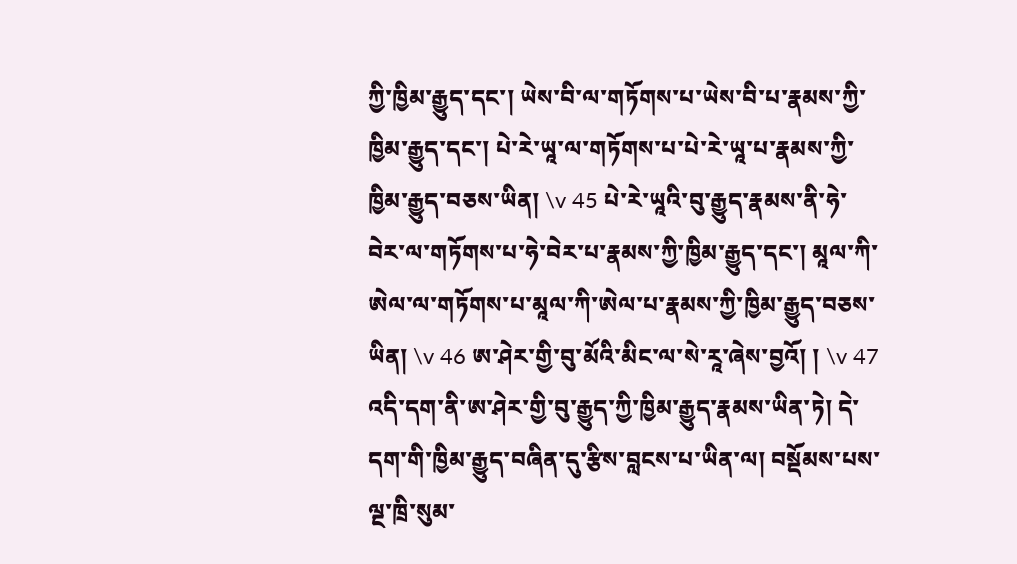ཀྱི་ཁྱིམ་རྒྱུད་དང་། ཡེས་བི་ལ་གཏོགས་པ་ཡེས་བི་པ་རྣམས་ཀྱི་ཁྱིམ་རྒྱུད་དང་། པེ་རེ་ཡཱ་ལ་གཏོགས་པ་པེ་རེ་ཡཱ་པ་རྣམས་ཀྱི་ཁྱིམ་རྒྱུད་བཅས་ཡིན། \v 45 པེ་རེ་ཡཱའི་བུ་རྒྱུད་རྣམས་ནི་ཧེ་བེར་ལ་གཏོགས་པ་ཧེ་བེར་པ་རྣམས་ཀྱི་ཁྱིམ་རྒྱུད་དང་། མཱལ་ཀི་ཨེལ་ལ་གཏོགས་པ་མཱལ་ཀི་ཨེལ་པ་རྣམས་ཀྱི་ཁྱིམ་རྒྱུད་བཅས་ཡིན། \v 46 ཨ་ཤེར་གྱི་བུ་མོའི་མིང་ལ་སེ་རཱ་ཞེས་བྱའོ། ། \v 47 འདི་དག་ནི་ཨ་ཤེར་གྱི་བུ་རྒྱུད་ཀྱི་ཁྱིམ་རྒྱུད་རྣམས་ཡིན་ཏེ། དེ་དག་གི་ཁྱིམ་རྒྱུད་བཞིན་དུ་རྩིས་བླངས་པ་ཡིན་ལ། བསྡོམས་པས་ལྔ་ཁྲི་སུམ་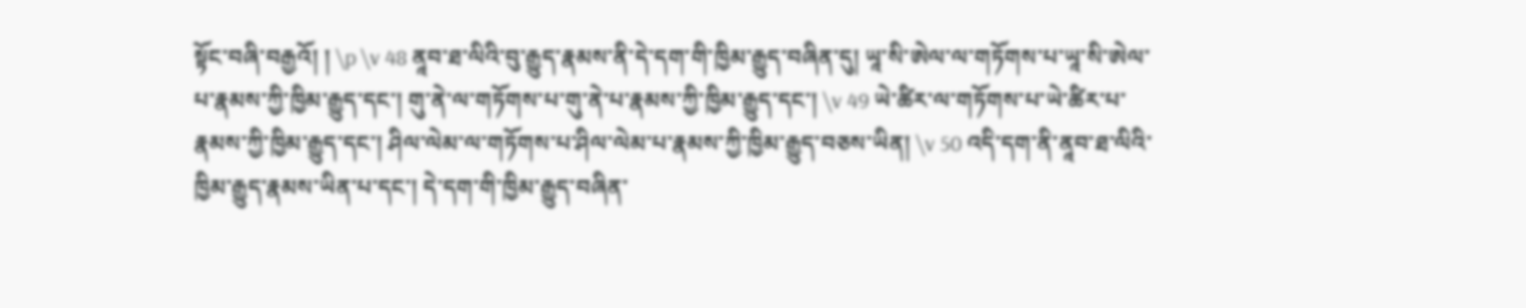སྟོང་བཞི་བརྒྱའོ། ། \p \v 48 ནཱབ་ཐ་ལིའི་བུ་རྒྱུད་རྣམས་ནི་དེ་དག་གི་ཁྱིམ་རྒྱུད་བཞིན་དུ། ཡཱ་སི་ཨེལ་ལ་གཏོགས་པ་ཡཱ་སི་ཨེལ་པ་རྣམས་ཀྱི་ཁྱིམ་རྒྱུད་དང་། གུ་ནེ་ལ་གཏོགས་པ་གུ་ནེ་པ་རྣམས་ཀྱི་ཁྱིམ་རྒྱུད་དང་། \v 49 ཡེ་ཚིར་ལ་གཏོགས་པ་ཡེ་ཚིར་པ་རྣམས་ཀྱི་ཁྱིམ་རྒྱུད་དང་། ཤིལ་ལེམ་ལ་གཏོགས་པ་ཤིལ་ལེམ་པ་རྣམས་ཀྱི་ཁྱིམ་རྒྱུད་བཅས་ཡིན། \v 50 འདི་དག་ནི་ནཱབ་ཐ་ལིའི་ཁྱིམ་རྒྱུད་རྣམས་ཡིན་པ་དང་། དེ་དག་གི་ཁྱིམ་རྒྱུད་བཞིན་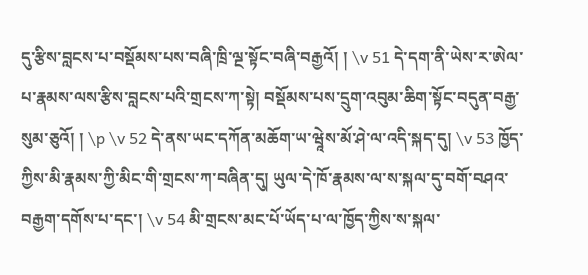དུ་རྩིས་བླངས་པ་བསྡོམས་པས་བཞི་ཁྲི་ལྔ་སྟོང་བཞི་བརྒྱའོ། ། \v 51 དེ་དག་ནི་ཡེས་ར་ཨེལ་པ་རྣམས་ལས་རྩིས་བླངས་པའི་གྲངས་ཀ་སྟེ། བསྡོམས་པས་དྲུག་འབུམ་ཆིག་སྟོང་བདུན་བརྒྱ་སུམ་ཅུའོ། ། \p \v 52 དེ་ནས་ཡང་དཀོན་མཆོག་ཡ་ཝཱེས་མོ་ཤེ་ལ་འདི་སྐད་དུ། \v 53 ཁྱོད་ཀྱིས་མི་རྣམས་ཀྱི་མིང་གི་གྲངས་ཀ་བཞིན་དུ། ཡུལ་དེ་ཁོ་རྣམས་ལ་ས་སྐལ་དུ་བགོ་བཤའ་བརྒྱག་དགོས་པ་དང་། \v 54 མི་གྲངས་མང་པོ་ཡོད་པ་ལ་ཁྱོད་ཀྱིས་ས་སྐལ་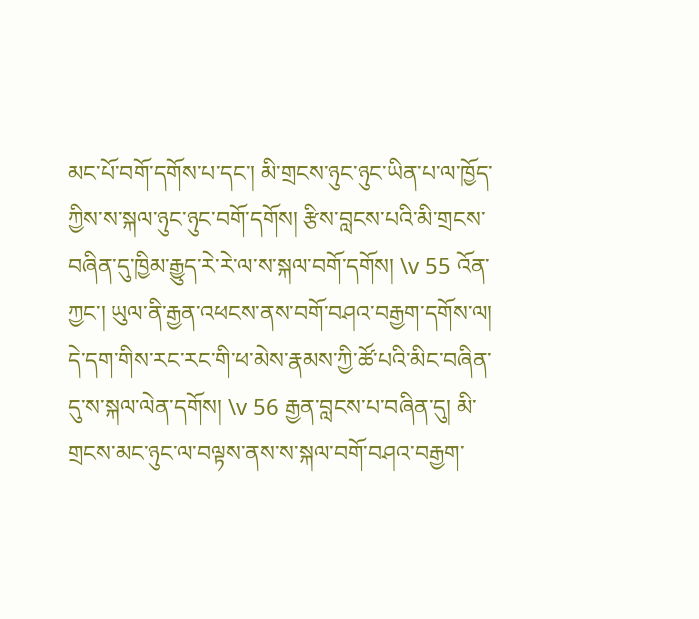མང་པོ་བགོ་དགོས་པ་དང་། མི་གྲངས་ཉུང་ཉུང་ཡིན་པ་ལ་ཁྱོད་ཀྱིས་ས་སྐལ་ཉུང་ཉུང་བགོ་དགོས། རྩིས་བླངས་པའི་མི་གྲངས་བཞིན་དུ་ཁྱིམ་རྒྱུད་རེ་རེ་ལ་ས་སྐལ་བགོ་དགོས། \v 55 འོན་ཀྱང་། ཡུལ་ནི་རྒྱན་འཕངས་ནས་བགོ་བཤའ་བརྒྱག་དགོས་ལ། དེ་དག་གིས་རང་རང་གི་ཕ་མེས་རྣམས་ཀྱི་ཚོ་པའི་མིང་བཞིན་དུ་ས་སྐལ་ལེན་དགོས། \v 56 རྒྱན་བླངས་པ་བཞིན་དུ། མི་གྲངས་མང་ཉུང་ལ་བལྟས་ནས་ས་སྐལ་བགོ་བཤའ་བརྒྱག་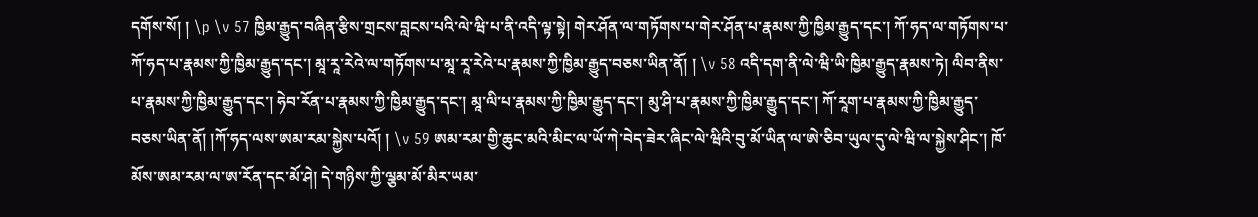དགོས་སོ། ། \p \v 57 ཁྱིམ་རྒྱུད་བཞིན་རྩིས་གྲངས་བླངས་པའི་ལེ་ཝི་པ་ནི་འདི་ལྟ་སྟེ། གེར་ཤོན་ལ་གཏོགས་པ་གེར་ཤོན་པ་རྣམས་ཀྱི་ཁྱིམ་རྒྱུད་དང་། ཀོ་ཧད་ལ་གཏོགས་པ་ཀོ་ཧད་པ་རྣམས་ཀྱི་ཁྱིམ་རྒྱུད་དང་། མཱ་རཱ་རེའེ་ལ་གཏོགས་པ་མཱ་རཱ་རེའེ་པ་རྣམས་ཀྱི་ཁྱིམ་རྒྱུད་བཅས་ཡིན་ནོ། ། \v 58 འདི་དག་ནི་ལེ་ཝི་ཡི་ཁྱིམ་རྒྱུད་རྣམས་ཏེ། ལིབ་ནིས་པ་རྣམས་ཀྱི་ཁྱིམ་རྒྱུད་དང་། ཧེབ་རོན་པ་རྣམས་ཀྱི་ཁྱིམ་རྒྱུད་དང་། མཱ་ལི་པ་རྣམས་ཀྱི་ཁྱིམ་རྒྱུད་དང་། མུ་ཤི་པ་རྣམས་ཀྱི་ཁྱིམ་རྒྱུད་དང་། ཀོ་རཱག་པ་རྣམས་ཀྱི་ཁྱིམ་རྒྱུད་བཅས་ཡིན་ནོ། །ཀོ་ཧད་ལས་ཨམ་རམ་སྐྱེས་པའོ། ། \v 59 ཨམ་རམ་གྱི་ཆུང་མའི་མིང་ལ་ཡོ་ཀེ་བེད་ཟེར་ཞིང་ལེ་ཝིའི་བུ་མོ་ཡིན་ལ་ཨེ་ཅིབ་ཡུལ་དུ་ལེ་ཝི་ལ་སྐྱེས་ཤིང་། ཁོ་མོས་ཨམ་རམ་ལ་ཨ་རོན་དང་མོ་ཤེ། དེ་གཉིས་ཀྱི་ལྕམ་མོ་མིར་ཡམ་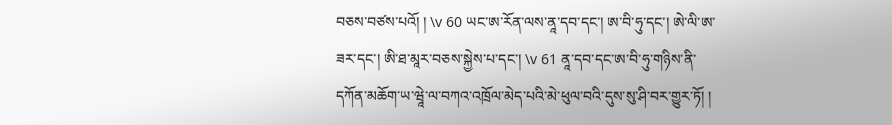བཅས་བཙས་པའོ། ། \v 60 ཡང་ཨ་རོན་ལས་ནཱ་དབ་དང་། ཨ་བི་ཧུ་དང་། ཨེ་ལི་ཨ་ཟར་དང་། ཨི་ཐ་མཱར་བཅས་སྐྱེས་པ་དང་། \v 61 ནཱ་དབ་དང་ཨ་བི་ཧུ་གཉིས་ནི་དཀོན་མཆོག་ཡ་ཝཱེ་ལ་བཀའ་འཁྲོལ་མེད་པའི་མེ་ཕུལ་བའི་དུས་སུ་ཤི་བར་གྱུར་ཏོ། །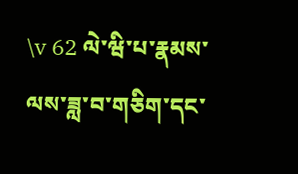\v 62 ལེ་ཝི་པ་རྣམས་ལས་ཟླ་བ་གཅིག་དང་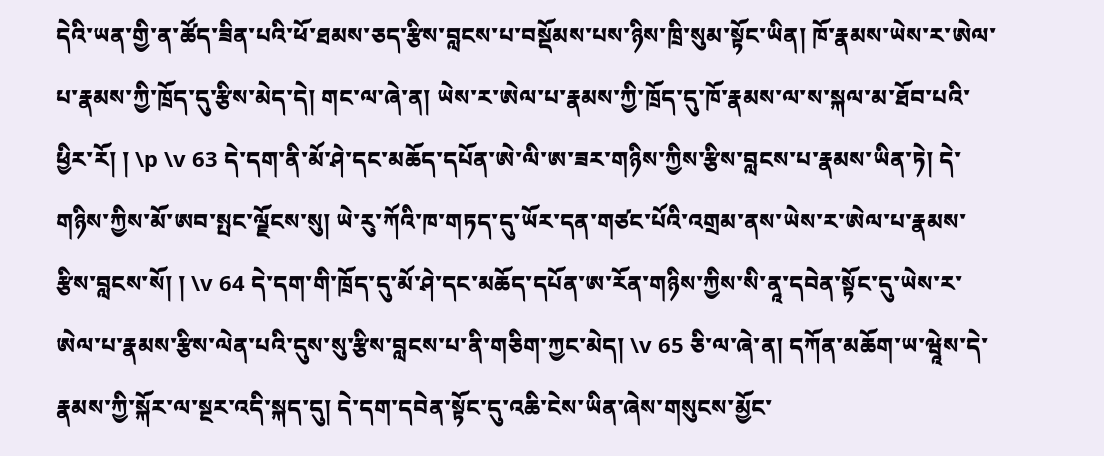དེའི་ཡན་གྱི་ན་ཚོད་ཟིན་པའི་ཕོ་ཐམས་ཅད་རྩིས་བླངས་པ་བསྡོམས་པས་ཉིས་ཁྲི་སུམ་སྟོང་ཡིན། ཁོ་རྣམས་ཡེས་ར་ཨེལ་པ་རྣམས་ཀྱི་ཁྲོད་དུ་རྩིས་མེད་དེ། གང་ལ་ཞེ་ན། ཡེས་ར་ཨེལ་པ་རྣམས་ཀྱི་ཁྲོད་དུ་ཁོ་རྣམས་ལ་ས་སྐལ་མ་ཐོབ་པའི་ཕྱིར་རོ། ། \p \v 63 དེ་དག་ནི་མོ་ཤེ་དང་མཆོད་དཔོན་ཨེ་ལི་ཨ་ཟར་གཉིས་ཀྱིས་རྩིས་བླངས་པ་རྣམས་ཡིན་ཏེ། དེ་གཉིས་ཀྱིས་མོ་ཨབ་སྤང་ལྗོངས་སུ། ཡེ་རུ་ཀོའི་ཁ་གཏད་དུ་ཡོར་དན་གཙང་པོའི་འགྲམ་ནས་ཡེས་ར་ཨེལ་པ་རྣམས་རྩིས་བླངས་སོ། ། \v 64 དེ་དག་གི་ཁྲོད་དུ་མོ་ཤེ་དང་མཆོད་དཔོན་ཨ་རོན་གཉིས་ཀྱིས་སི་ནཱ་དབེན་སྟོང་དུ་ཡེས་ར་ཨེལ་པ་རྣམས་རྩིས་ལེན་པའི་དུས་སུ་རྩིས་བླངས་པ་ནི་གཅིག་ཀྱང་མེད། \v 65 ཅི་ལ་ཞེ་ན། དཀོན་མཆོག་ཡ་ཝཱེས་དེ་རྣམས་ཀྱི་སྐོར་ལ་སྔར་འདི་སྐད་དུ། དེ་དག་དབེན་སྟོང་དུ་འཆི་ངེས་ཡིན་ཞེས་གསུངས་མྱོང་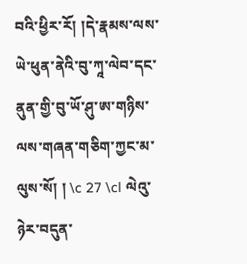བའི་ཕྱིར་རོ། །དེ་རྣམས་ལས་ཡེ་ཕུན་ནེའི་བུ་ཀཱ་ལེབ་དང་ནུན་གྱི་བུ་ཡོ་ཤུ་ཨ་གཉིས་ལས་གཞན་གཅིག་ཀྱང་མ་ལུས་སོ། ། \c 27 \cl ལེའུ་ཉེར་བདུན་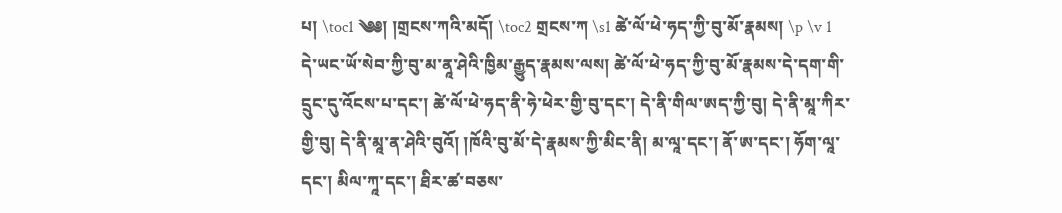པ། \toc1 ༄༅། །གྲངས་ཀའི་མདོ། \toc2 གྲངས་ཀ \s1 ཚེ་ལོ་ཕེ་ཧད་ཀྱི་བུ་མོ་རྣམས། \p \v 1 དེ་ཡང་ཡོ་སེབ་ཀྱི་བུ་མ་ནཱ་ཤེའི་ཁྱིམ་རྒྱུད་རྣམས་ལས། ཚེ་ལོ་ཕེ་ཧད་ཀྱི་བུ་མོ་རྣམས་དེ་དག་གི་དྲུང་དུ་འོངས་པ་དང་། ཚེ་ལོ་ཕེ་ཧད་ནི་ཧེ་ཕེར་གྱི་བུ་དང་། དེ་ནི་གིལ་ཨད་ཀྱི་བུ། དེ་ནི་མཱ་ཀིར་གྱི་བུ། དེ་ནི་མཱ་ན་ཤེའི་བུའོ། །ཁོའི་བུ་མོ་དེ་རྣམས་ཀྱི་མིང་ནི། མ་ལཱ་དང་། ནོ་ཨ་དང་། ཧོག་ལཱ་དང་། མིལ་ཀཱ་དང་། ཐིར་ཚ་བཅས་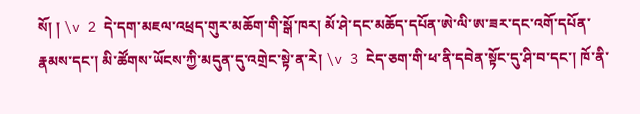སོ། ། \v 2 དེ་དག་མཇལ་འཕྲད་གུར་མཆོག་གི་སྒོ་ཁར། མོ་ཤེ་དང་མཆོད་དཔོན་ཨེ་ལི་ཨ་ཟར་དང་འགོ་དཔོན་རྣམས་དང་། མི་ཚོགས་ཡོངས་ཀྱི་མདུན་དུ་འགྲེང་སྟེ་ན་རེ། \v 3 ངེད་ཅག་གི་ཕ་ནི་དབེན་སྟོང་དུ་ཤི་བ་དང་། ཁོ་ནི་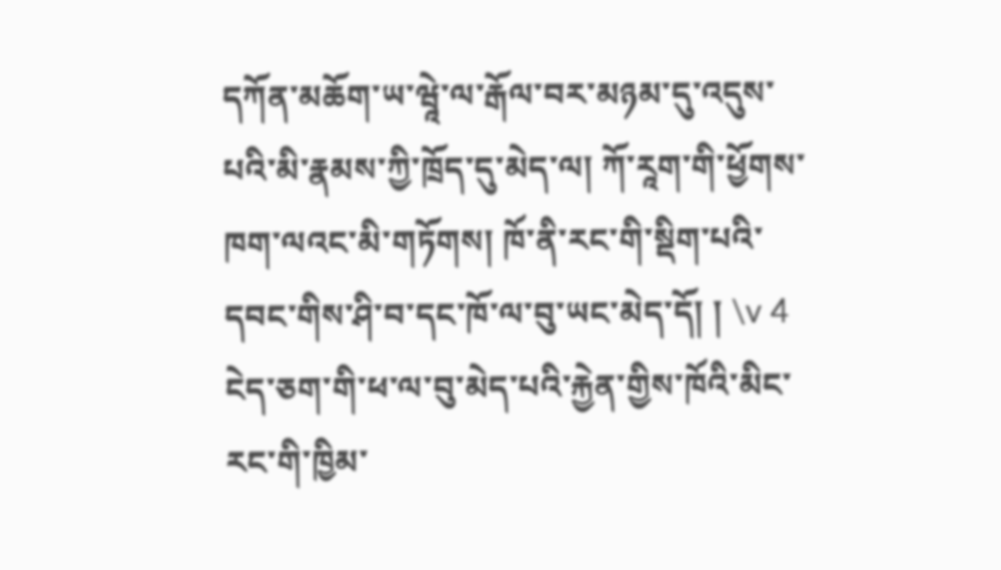དཀོན་མཆོག་ཡ་ཝཱེ་ལ་རྒོལ་བར་མཉམ་དུ་འདུས་པའི་མི་རྣམས་ཀྱི་ཁྲོད་དུ་མེད་ལ། ཀོ་རཱག་གི་ཕྱོགས་ཁག་ལའང་མི་གཏོགས། ཁོ་ནི་རང་གི་སྡིག་པའི་དབང་གིས་ཤི་བ་དང་ཁོ་ལ་བུ་ཡང་མེད་དོ། ། \v 4 ངེད་ཅག་གི་ཕ་ལ་བུ་མེད་པའི་རྐྱེན་གྱིས་ཁོའི་མིང་རང་གི་ཁྱིམ་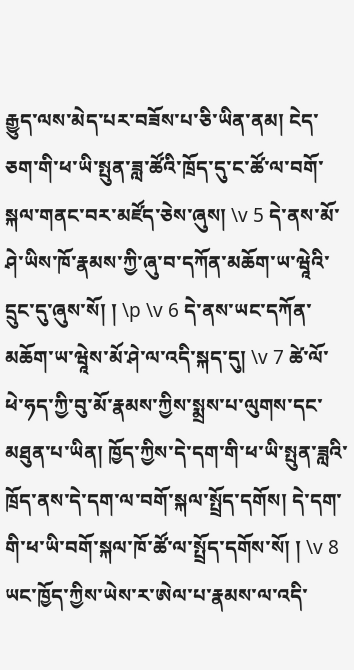རྒྱུད་ལས་མེད་པར་བཟོས་པ་ཅི་ཡིན་ནམ། ངེད་ཅག་གི་ཕ་ཡི་སྤུན་ཟླ་ཚོའི་ཁྲོད་དུ་ང་ཚོ་ལ་བགོ་སྐལ་གནང་བར་མཛོད་ཅེས་ཞུས། \v 5 དེ་ནས་མོ་ཤེ་ཡིས་ཁོ་རྣམས་ཀྱི་ཞུ་བ་དཀོན་མཆོག་ཡ་ཝཱེའི་དྲུང་དུ་ཞུས་སོ། ། \p \v 6 དེ་ནས་ཡང་དཀོན་མཆོག་ཡ་ཝཱེས་མོ་ཤེ་ལ་འདི་སྐད་དུ། \v 7 ཚེ་ལོ་ཕེ་ཧད་ཀྱི་བུ་མོ་རྣམས་ཀྱིས་སྨྲས་པ་ལུགས་དང་མཐུན་པ་ཡིན། ཁྱོད་ཀྱིས་དེ་དག་གི་ཕ་ཡི་སྤུན་ཟླའི་ཁྲོད་ནས་དེ་དག་ལ་བགོ་སྐལ་སྤྲོད་དགོས། དེ་དག་གི་ཕ་ཡི་བགོ་སྐལ་ཁོ་ཚོ་ལ་སྤྲོད་དགོས་སོ། ། \v 8 ཡང་ཁྱོད་ཀྱིས་ཡེས་ར་ཨེལ་པ་རྣམས་ལ་འདི་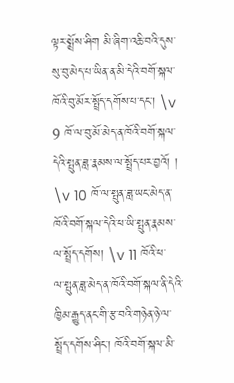ལྟར་སྨྲོས་ཤིག མི་ཞིག་འཆི་བའི་དུས་སུ་བུ་མེད་པ་ཡིན་ན་མི་དེའི་བགོ་སྐལ་ཁོའི་བུ་མོར་སྤྲོད་དགོས་པ་དང་། \v 9 ཁོ་ལ་བུ་མོ་མེད་ན་ཁོའི་བགོ་སྐལ་དེའི་སྤུན་ཟླ་རྣམས་ལ་སྤྲོད་པར་བྱའོ། ། \v 10 ཁོ་ལ་སྤུན་ཟླ་ཡང་མེད་ན་ཁོའི་བགོ་སྐལ་དེའི་ཕ་ཡི་སྤུན་རྣམས་ལ་སྤྲོད་དགོས། \v 11 ཁོའི་ཕ་ལ་སྤུན་ཟླ་མེད་ན་ཁོའི་བགོ་སྐལ་ནི་དེའི་ཁྱིམ་རྒྱུད་ནང་གི་རྩ་བའི་གཉེན་ཉེ་ལ་སྤྲོད་དགོས་ཤིང་། ཁོའི་བགོ་སྐལ་མི་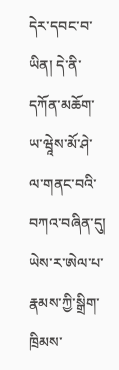དེར་དབང་བ་ཡིན། དེ་ནི་དཀོན་མཆོག་ཡ་ཝཱེས་མོ་ཤེ་ལ་གནང་བའི་བཀའ་བཞིན་དུ། ཡེས་ར་ཨེལ་པ་རྣམས་ཀྱི་སྒྲིག་ཁྲིམས་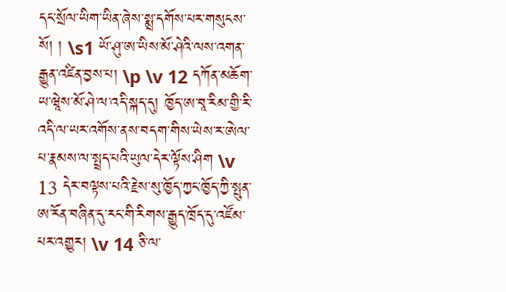དང་སྲོལ་ཡིག་ཡིན་ཞེས་སྨྲ་དགོས་པར་གསུངས་སོ། ། \s1 ཡོ་ཤུ་ཨ་ཡིས་མོ་ཤེའི་ལས་འགན་རྒྱུན་འཛིན་བྱས་པ། \p \v 12 དཀོན་མཆོག་ཡ་ཝཱེས་མོ་ཤེ་ལ་འདི་སྐད་དུ། ཁྱོད་ཨ་བཱ་རིམ་གྱི་རི་འདི་ལ་ཡར་འགོས་ནས་བདག་གིས་ཡེས་ར་ཨེལ་པ་རྣམས་ལ་སྤྲད་པའི་ཡུལ་དེར་ལྟོས་ཤིག \v 13 དེར་བལྟས་པའི་རྗེས་སུ་ཁྱོད་ཀྱང་ཁྱོད་ཀྱི་སྤུན་ཨ་རོན་བཞིན་དུ་རང་གི་རིགས་རྒྱུད་ཁྲོད་དུ་འཛོམ་པར་འགྱུར། \v 14 ཅི་ལ་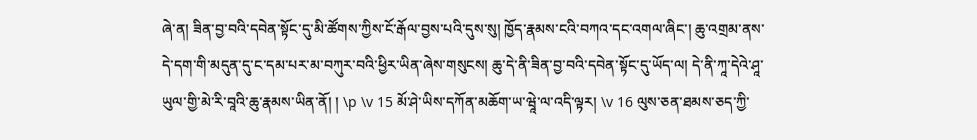ཞེ་ན། ཟིན་བྱ་བའི་དབེན་སྟོང་དུ་མི་ཚོགས་ཀྱིས་ངོ་རྒོལ་བྱས་པའི་དུས་སུ། ཁྱོད་རྣམས་ངའི་བཀའ་དང་འགལ་ཞིང་། ཆུ་འགྲམ་ནས་དེ་དག་གི་མདུན་དུ་ང་དམ་པར་མ་བཀུར་བའི་ཕྱིར་ཡིན་ཞེས་གསུངས། ཆུ་དེ་ནི་ཟིན་བྱ་བའི་དབེན་སྟོང་དུ་ཡོད་ལ། དེ་ནི་ཀཱ་དེའེ་ཤཱ་ཡུལ་གྱི་མེ་རི་བཱའི་ཆུ་རྣམས་ཡིན་ནོ། ། \p \v 15 མོ་ཤེ་ཡིས་དཀོན་མཆོག་ཡ་ཝཱེ་ལ་འདི་ལྟར། \v 16 ལུས་ཅན་ཐམས་ཅད་ཀྱི་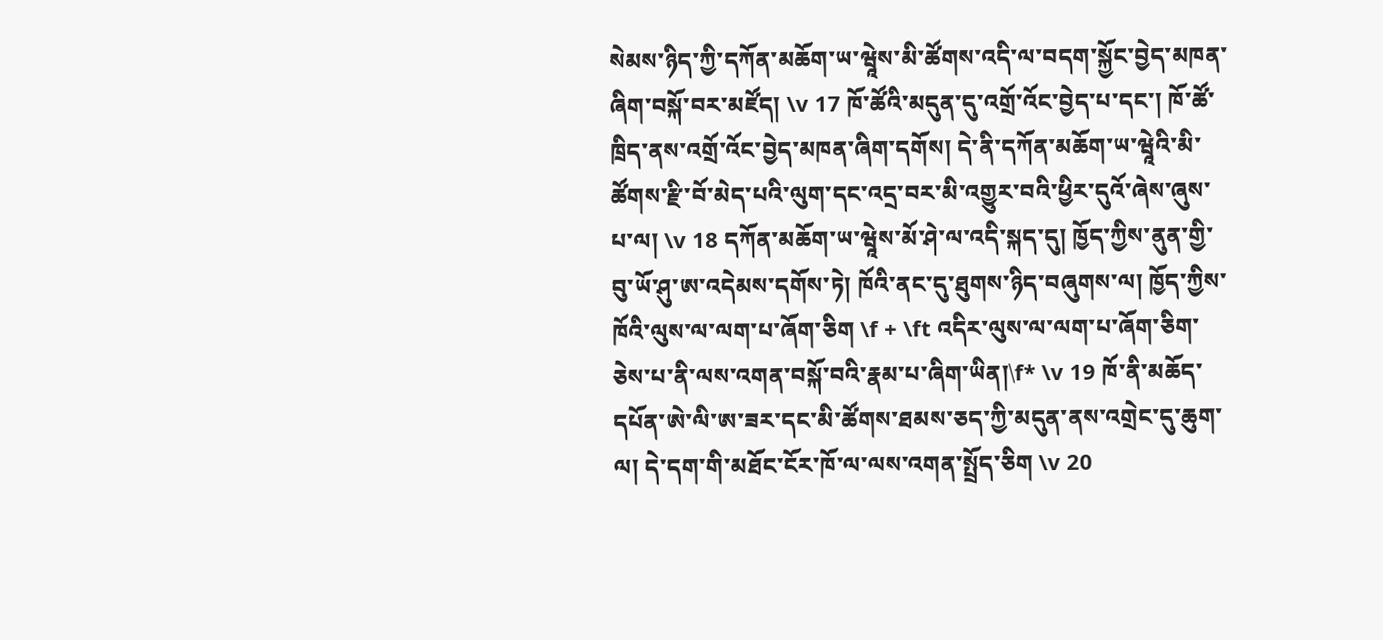སེམས་ཉིད་ཀྱི་དཀོན་མཆོག་ཡ་ཝཱེས་མི་ཚོགས་འདི་ལ་བདག་སྐྱོང་བྱེད་མཁན་ཞིག་བསྐོ་བར་མཛོད། \v 17 ཁོ་ཚོའི་མདུན་དུ་འགྲོ་འོང་བྱེད་པ་དང་། ཁོ་ཚོ་ཁྲིད་ནས་འགྲོ་འོང་བྱེད་མཁན་ཞིག་དགོས། དེ་ནི་དཀོན་མཆོག་ཡ་ཝཱེའི་མི་ཚོགས་རྫི་བོ་མེད་པའི་ལུག་དང་འདྲ་བར་མི་འགྱུར་བའི་ཕྱིར་དུའོ་ཞེས་ཞུས་པ་ལ། \v 18 དཀོན་མཆོག་ཡ་ཝཱེས་མོ་ཤེ་ལ་འདི་སྐད་དུ། ཁྱོད་ཀྱིས་ནུན་གྱི་བུ་ཡོ་ཤུ་ཨ་འདེམས་དགོས་ཏེ། ཁོའི་ནང་དུ་ཐུགས་ཉིད་བཞུགས་ལ། ཁྱོད་ཀྱིས་ཁོའི་ལུས་ལ་ལག་པ་ཞོག་ཅིག \f + \ft འདིར་ལུས་ལ་ལག་པ་ཞོག་ཅིག་ཅེས་པ་ནི་ལས་འགན་བསྐོ་བའི་རྣམ་པ་ཞིག་ཡིན།\f* \v 19 ཁོ་ནི་མཆོད་དཔོན་ཨེ་ལི་ཨ་ཟར་དང་མི་ཚོགས་ཐམས་ཅད་ཀྱི་མདུན་ནས་འགྲེང་དུ་ཆུག་ལ། དེ་དག་གི་མཐོང་ངོར་ཁོ་ལ་ལས་འགན་སྤྲོད་ཅིག \v 20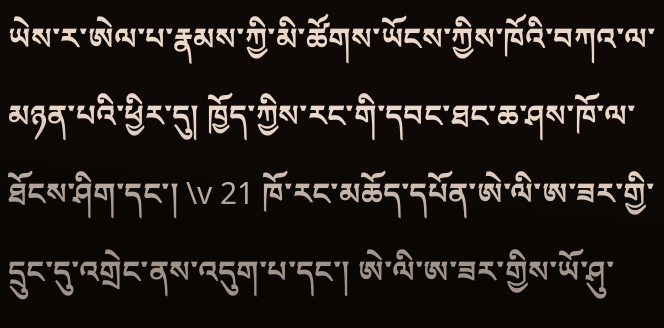ཡེས་ར་ཨེལ་པ་རྣམས་ཀྱི་མི་ཚོགས་ཡོངས་ཀྱིས་ཁོའི་བཀའ་ལ་མཉན་པའི་ཕྱིར་དུ། ཁྱོད་ཀྱིས་རང་གི་དབང་ཐང་ཆ་ཤས་ཁོ་ལ་ཐོངས་ཤིག་དང་། \v 21 ཁོ་རང་མཆོད་དཔོན་ཨེ་ལི་ཨ་ཟར་གྱི་དྲུང་དུ་འགྲེང་ནས་འདུག་པ་དང་། ཨེ་ལི་ཨ་ཟར་གྱིས་ཡོ་ཤུ་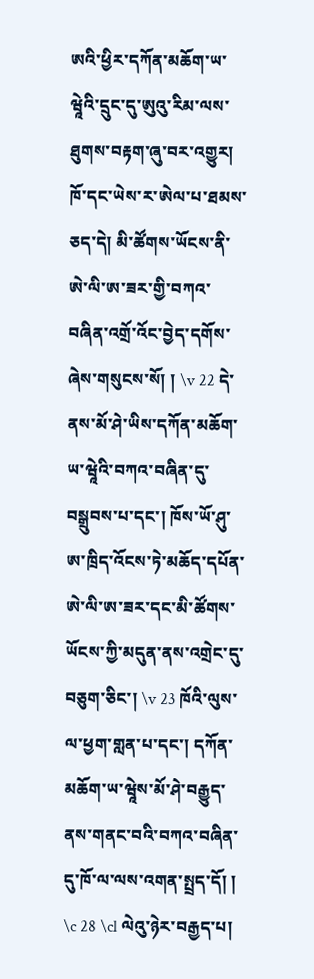ཨའི་ཕྱིར་དཀོན་མཆོག་ཡ་ཝཱེའི་དྲུང་དུ་ཨུའུ་རིམ་ལས་ཐུགས་བརྟག་ཞུ་བར་འགྱུར། ཁོ་དང་ཡེས་ར་ཨེལ་པ་ཐམས་ཅད་དེ། མི་ཚོགས་ཡོངས་ནི་ཨེ་ལི་ཨ་ཟར་གྱི་བཀའ་བཞིན་འགྲོ་འོང་བྱེད་དགོས་ཞེས་གསུངས་སོ། ། \v 22 དེ་ནས་མོ་ཤེ་ཡིས་དཀོན་མཆོག་ཡ་ཝཱེའི་བཀའ་བཞིན་དུ་བསྒྲུབས་པ་དང་། ཁོས་ཡོ་ཤུ་ཨ་ཁྲིད་འོངས་ཏེ་མཆོད་དཔོན་ཨེ་ལི་ཨ་ཟར་དང་མི་ཚོགས་ཡོངས་ཀྱི་མདུན་ནས་འགྲེང་དུ་བཅུག་ཅིང་། \v 23 ཁོའི་ལུས་ལ་ཕྱག་གླན་པ་དང་། དཀོན་མཆོག་ཡ་ཝཱེས་མོ་ཤེ་བརྒྱུད་ནས་གནང་བའི་བཀའ་བཞིན་དུ་ཁོ་ལ་ལས་འགན་སྤྲད་དོ། ། \c 28 \cl ལེའུ་ཉེར་བརྒྱད་པ།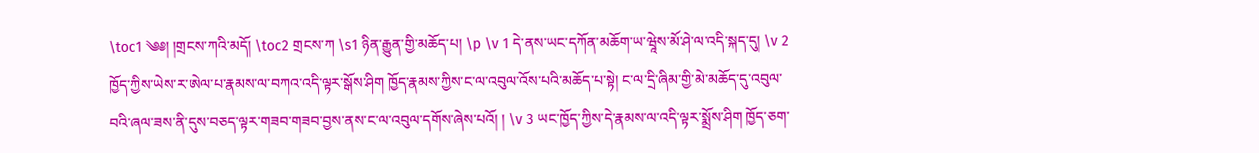\toc1 ༄༅། །གྲངས་ཀའི་མདོ། \toc2 གྲངས་ཀ \s1 ཉིན་རྒྱུན་གྱི་མཆོད་པ། \p \v 1 དེ་ནས་ཡང་དཀོན་མཆོག་ཡ་ཝཱེས་མོ་ཤེ་ལ་འདི་སྐད་དུ། \v 2 ཁྱོད་ཀྱིས་ཡེས་ར་ཨེལ་པ་རྣམས་ལ་བཀའ་འདི་ལྟར་སྒོས་ཤིག ཁྱོད་རྣམས་ཀྱིས་ང་ལ་འབུལ་འོས་པའི་མཆོད་པ་སྟེ། ང་ལ་དྲི་ཞིམ་གྱི་མེ་མཆོད་དུ་འབུལ་བའི་ཞལ་ཟས་ནི་དུས་བཅད་ལྟར་གཟབ་གཟབ་བྱས་ནས་ང་ལ་འབུལ་དགོས་ཞེས་པའོ། ། \v 3 ཡང་ཁྱོད་ཀྱིས་དེ་རྣམས་ལ་འདི་ལྟར་སྨྲོས་ཤིག ཁྱོད་ཅག་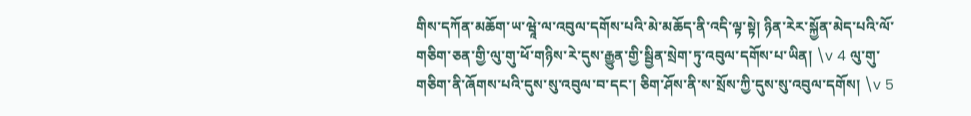གིས་དཀོན་མཆོག་ཡ་ཝཱེ་ལ་འབུལ་དགོས་པའི་མེ་མཆོད་ནི་འདི་ལྟ་སྟེ། ཉིན་རེར་སྐྱོན་མེད་པའི་ལོ་གཅིག་ཅན་གྱི་ལུ་གུ་ཕོ་གཉིས་རེ་དུས་རྒྱུན་གྱི་སྦྱིན་སྲེག་ཏུ་འབུལ་དགོས་པ་ཡིན། \v 4 ལུ་གུ་གཅིག་ནི་ཞོགས་པའི་དུས་སུ་འབུལ་བ་དང་། ཅིག་ཤོས་ནི་ས་སྲོས་ཀྱི་དུས་སུ་འབུལ་དགོས། \v 5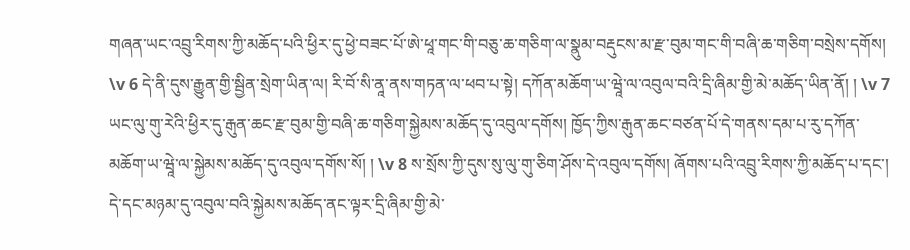གཞན་ཡང་འབྲུ་རིགས་ཀྱི་མཆོད་པའི་ཕྱིར་དུ་ཕྱེ་བཟང་པོ་ཨེ་ཕཱ་གང་གི་བཅུ་ཆ་གཅིག་ལ་སྣུམ་བརྡུངས་མ་རྫ་བུམ་གང་གི་བཞི་ཆ་གཅིག་བསྲེས་དགོས། \v 6 དེ་ནི་དུས་རྒྱུན་གྱི་སྦྱིན་སྲེག་ཡིན་ལ། རི་བོ་སི་ནཱ་ནས་གཏན་ལ་ཕབ་པ་སྟེ། དཀོན་མཆོག་ཡ་ཝཱེ་ལ་འབུལ་བའི་དྲི་ཞིམ་གྱི་མེ་མཆོད་ཡིན་ནོ། ། \v 7 ཡང་ལུ་གུ་རེའི་ཕྱིར་དུ་རྒུན་ཆང་རྫ་བུམ་གྱི་བཞི་ཆ་གཅིག་སྐྱེམས་མཆོད་དུ་འབུལ་དགོས། ཁྱོད་ཀྱིས་རྒུན་ཆང་བཙན་པོ་དེ་གནས་དམ་པ་རུ་དཀོན་མཆོག་ཡ་ཝཱེ་ལ་སྐྱེམས་མཆོད་དུ་འབུལ་དགོས་སོ། ། \v 8 ས་སྲོས་ཀྱི་དུས་སུ་ལུ་གུ་ཅིག་ཤོས་དེ་འབུལ་དགོས། ཞོགས་པའི་འབྲུ་རིགས་ཀྱི་མཆོད་པ་དང་། དེ་དང་མཉམ་དུ་འབུལ་བའི་སྐྱེམས་མཆོད་ནང་ལྟར་དྲི་ཞིམ་གྱི་མེ་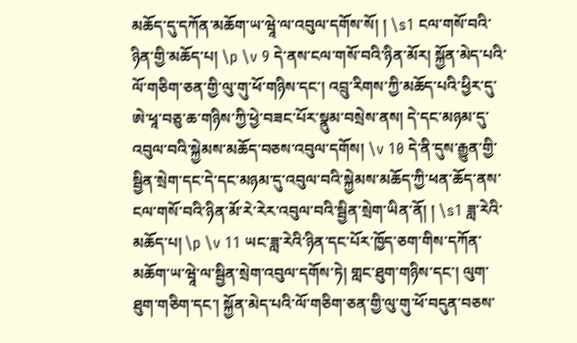མཆོད་དུ་དཀོན་མཆོག་ཡ་ཝཱེ་ལ་འབུལ་དགོས་སོ། ། \s1 ངལ་གསོ་བའི་ཉིན་གྱི་མཆོད་པ། \p \v 9 དེ་ནས་ངལ་གསོ་བའི་ཉིན་མོར། སྐྱོན་མེད་པའི་ལོ་གཅིག་ཅན་གྱི་ལུ་གུ་ཕོ་གཉིས་དང་། འབྲུ་རིགས་ཀྱི་མཆོད་པའི་ཕྱིར་དུ་ཨེ་ཕཱ་བཅུ་ཆ་གཉིས་ཀྱི་ཕྱེ་བཟང་པོར་སྣུམ་བསྲེས་ནས། དེ་དང་མཉམ་དུ་འབུལ་བའི་སྐྱེམས་མཆོད་བཅས་འབུལ་དགོས། \v 10 དེ་ནི་དུས་རྒྱུན་གྱི་སྦྱིན་སྲེག་དང་དེ་དང་མཉམ་དུ་འབུལ་བའི་སྐྱེམས་མཆོད་ཀྱི་ཕན་ཆོད་ནས་ངལ་གསོ་བའི་ཉིན་མོ་རེ་རེར་འབུལ་བའི་སྦྱིན་སྲེག་ཡིན་ནོ། ། \s1 ཟླ་རེའི་མཆོད་པ། \p \v 11 ཡང་ཟླ་རེའི་ཉིན་དང་པོར་ཁྱོད་ཅག་གིས་དཀོན་མཆོག་ཡ་ཝཱེ་ལ་སྦྱིན་སྲེག་འབུལ་དགོས་ཏེ། གླང་ཐུག་གཉིས་དང་། ལུག་ཐུག་གཅིག་དང་། སྐྱོན་མེད་པའི་ལོ་གཅིག་ཅན་གྱི་ལུ་གུ་ཕོ་བདུན་བཅས་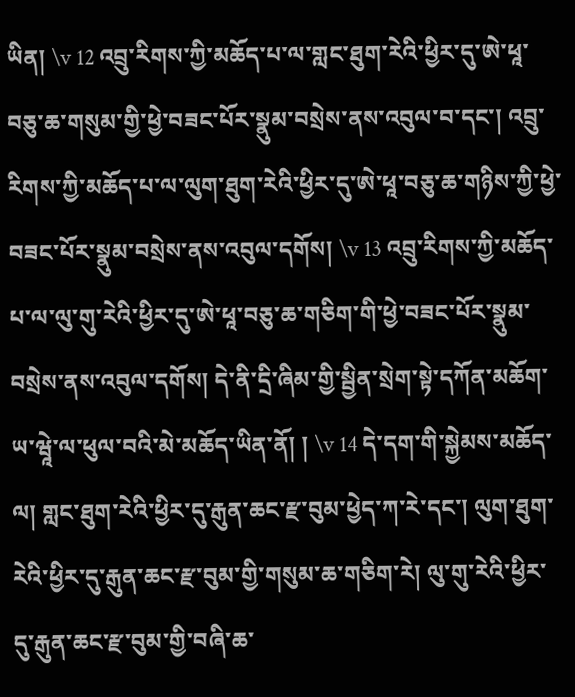ཡིན། \v 12 འབྲུ་རིགས་ཀྱི་མཆོད་པ་ལ་གླང་ཐུག་རེའི་ཕྱིར་དུ་ཨེ་ཕཱ་བཅུ་ཆ་གསུམ་གྱི་ཕྱེ་བཟང་པོར་སྣུམ་བསྲེས་ནས་འབུལ་བ་དང་། འབྲུ་རིགས་ཀྱི་མཆོད་པ་ལ་ལུག་ཐུག་རེའི་ཕྱིར་དུ་ཨེ་ཕཱ་བཅུ་ཆ་གཉིས་ཀྱི་ཕྱེ་བཟང་པོར་སྣུམ་བསྲེས་ནས་འབུལ་དགོས། \v 13 འབྲུ་རིགས་ཀྱི་མཆོད་པ་ལ་ལུ་གུ་རེའི་ཕྱིར་དུ་ཨེ་ཕཱ་བཅུ་ཆ་གཅིག་གི་ཕྱེ་བཟང་པོར་སྣུམ་བསྲེས་ནས་འབུལ་དགོས། དེ་ནི་དྲི་ཞིམ་གྱི་སྦྱིན་སྲེག་སྟེ་དཀོན་མཆོག་ཡ་ཝཱེ་ལ་ཕུལ་བའི་མེ་མཆོད་ཡིན་ནོ། ། \v 14 དེ་དག་གི་སྐྱེམས་མཆོད་ལ། གླང་ཐུག་རེའི་ཕྱིར་དུ་རྒུན་ཆང་རྫ་བུམ་ཕྱེད་ཀ་རེ་དང་། ལུག་ཐུག་རེའི་ཕྱིར་དུ་རྒུན་ཆང་རྫ་བུམ་གྱི་གསུམ་ཆ་གཅིག་རེ། ལུ་གུ་རེའི་ཕྱིར་དུ་རྒུན་ཆང་རྫ་བུམ་གྱི་བཞི་ཆ་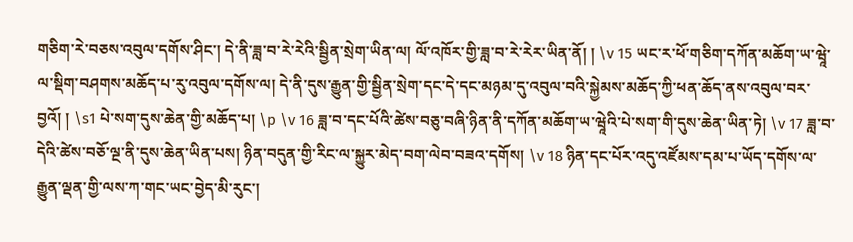གཅིག་རེ་བཅས་འབུལ་དགོས་ཤིང་། དེ་ནི་ཟླ་བ་རེ་རེའི་སྦྱིན་སྲེག་ཡིན་ལ། ལོ་འཁོར་གྱི་ཟླ་བ་རེ་རེར་ཡིན་ནོ། ། \v 15 ཡང་ར་ཕོ་གཅིག་དཀོན་མཆོག་ཡ་ཝཱེ་ལ་སྡིག་བཤགས་མཆོད་པ་རུ་འབུལ་དགོས་ལ། དེ་ནི་དུས་རྒྱུན་གྱི་སྦྱིན་སྲེག་དང་དེ་དང་མཉམ་དུ་འབུལ་བའི་སྐྱེམས་མཆོད་ཀྱི་ཕན་ཆོད་ནས་འབུལ་བར་བྱའོ། ། \s1 པེ་སག་དུས་ཆེན་གྱི་མཆོད་པ། \p \v 16 ཟླ་བ་དང་པོའི་ཚེས་བཅུ་བཞི་ཉིན་ནི་དཀོན་མཆོག་ཡ་ཝཱེའི་པེ་སག་གི་དུས་ཆེན་ཡིན་ཏེ། \v 17 ཟླ་བ་དེའི་ཚེས་བཅོ་ལྔ་ནི་དུས་ཆེན་ཡིན་པས། ཉིན་བདུན་གྱི་རིང་ལ་སྐྱུར་མེད་བག་ལེབ་བཟའ་དགོས། \v 18 ཉིན་དང་པོར་འདུ་འཛོམས་དམ་པ་ཡོད་དགོས་ལ་རྒྱུན་ལྡན་གྱི་ལས་ཀ་གང་ཡང་བྱེད་མི་རུང་།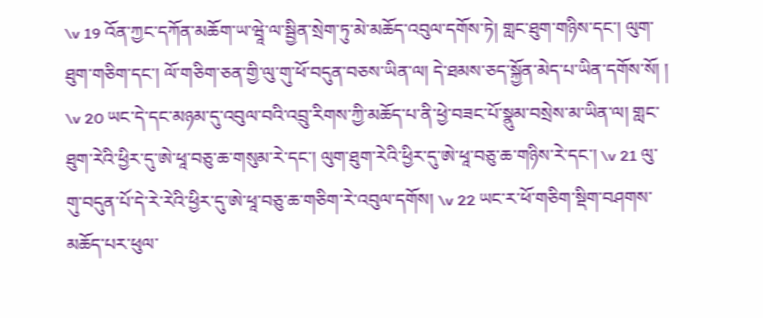\v 19 འོན་ཀྱང་དཀོན་མཆོག་ཡ་ཝཱེ་ལ་སྦྱིན་སྲེག་ཏུ་མེ་མཆོད་འབུལ་དགོས་ཏེ། གླང་ཐུག་གཉིས་དང་། ལུག་ཐུག་གཅིག་དང་། ལོ་གཅིག་ཅན་གྱི་ལུ་གུ་ཕོ་བདུན་བཅས་ཡིན་ལ། དེ་ཐམས་ཅད་སྐྱོན་མེད་པ་ཡིན་དགོས་སོ། ། \v 20 ཡང་དེ་དང་མཉམ་དུ་འབུལ་བའི་འབྲུ་རིགས་ཀྱི་མཆོད་པ་ནི་ཕྱེ་བཟང་པོ་སྣུམ་བསྲེས་མ་ཡིན་ལ། གླང་ཐུག་རེའི་ཕྱིར་དུ་ཨེ་ཕཱ་བཅུ་ཆ་གསུམ་རེ་དང་། ལུག་ཐུག་རེའི་ཕྱིར་དུ་ཨེ་ཕཱ་བཅུ་ཆ་གཉིས་རེ་དང་། \v 21 ལུ་གུ་བདུན་པོ་དེ་རེ་རེའི་ཕྱིར་དུ་ཨེ་ཕཱ་བཅུ་ཆ་གཅིག་རེ་འབུལ་དགོས། \v 22 ཡང་ར་ཕོ་གཅིག་སྡིག་བཤགས་མཆོད་པར་ཕུལ་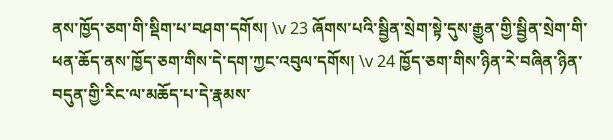ནས་ཁྱོད་ཅག་གི་སྡིག་པ་བཤག་དགོས། \v 23 ཞོགས་པའི་སྦྱིན་སྲེག་སྟེ་དུས་རྒྱུན་གྱི་སྦྱིན་སྲེག་གི་ཕན་ཆོད་ནས་ཁྱོད་ཅག་གིས་དེ་དག་ཀྱང་འབུལ་དགོས། \v 24 ཁྱོད་ཅག་གིས་ཉིན་རེ་བཞིན་ཉིན་བདུན་གྱི་རིང་ལ་མཆོད་པ་དེ་རྣམས་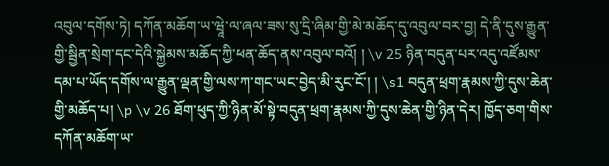འབུལ་དགོས་ཏེ། དཀོན་མཆོག་ཡ་ཝཱེ་ལ་ཞལ་ཟས་སུ་དྲི་ཞིམ་གྱི་མེ་མཆོད་དུ་འབུལ་བར་བྱ། དེ་ནི་དུས་རྒྱུན་གྱི་སྦྱིན་སྲེག་དང་དེའི་སྐྱེམས་མཆོད་ཀྱི་ཕན་ཆོད་ནས་འབུལ་བའོ། ། \v 25 ཉིན་བདུན་པར་འདུ་འཛོམས་དམ་པ་ཡོད་དགོས་ལ་རྒྱུན་ལྡན་གྱི་ལས་ཀ་གང་ཡང་བྱེད་མི་རུང་ངོ་། ། \s1 བདུན་ཕྲག་རྣམས་ཀྱི་དུས་ཆེན་གྱི་མཆོད་པ། \p \v 26 ཐོག་ཕུད་ཀྱི་ཉིན་མོ་སྟེ་བདུན་ཕྲག་རྣམས་ཀྱི་དུས་ཆེན་གྱི་ཉིན་དེར། ཁྱོད་ཅག་གིས་དཀོན་མཆོག་ཡ་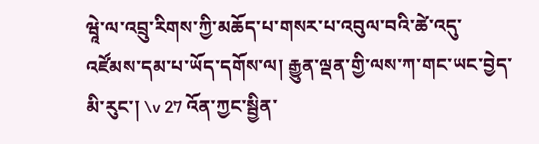ཝཱེ་ལ་འབྲུ་རིགས་ཀྱི་མཆོད་པ་གསར་པ་འབུལ་བའི་ཚེ་འདུ་འཛོམས་དམ་པ་ཡོད་དགོས་ལ། རྒྱུན་ལྡན་གྱི་ལས་ཀ་གང་ཡང་བྱེད་མི་རུང་། \v 27 འོན་ཀྱང་སྦྱིན་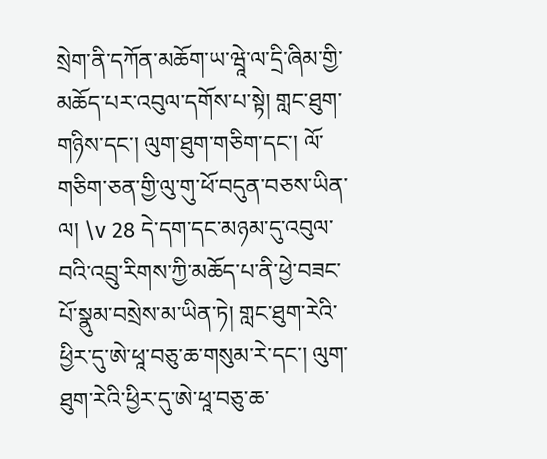སྲེག་ནི་དཀོན་མཆོག་ཡ་ཝཱེ་ལ་དྲི་ཞིམ་གྱི་མཆོད་པར་འབུལ་དགོས་པ་སྟེ། གླང་ཐུག་གཉིས་དང་། ལུག་ཐུག་གཅིག་དང་། ལོ་གཅིག་ཅན་གྱི་ལུ་གུ་ཕོ་བདུན་བཅས་ཡིན་ལ། \v 28 དེ་དག་དང་མཉམ་དུ་འབུལ་བའི་འབྲུ་རིགས་ཀྱི་མཆོད་པ་ནི་ཕྱེ་བཟང་པོ་སྣུམ་བསྲེས་མ་ཡིན་ཏེ། གླང་ཐུག་རེའི་ཕྱིར་དུ་ཨེ་ཕཱ་བཅུ་ཆ་གསུམ་རེ་དང་། ལུག་ཐུག་རེའི་ཕྱིར་དུ་ཨེ་ཕཱ་བཅུ་ཆ་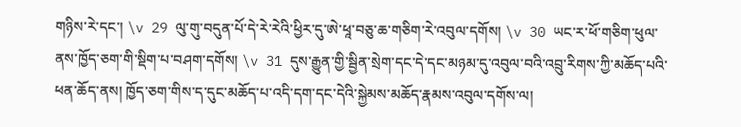གཉིས་རེ་དང་། \v 29 ལུ་གུ་བདུན་པོ་དེ་རེ་རེའི་ཕྱིར་དུ་ཨེ་ཕཱ་བཅུ་ཆ་གཅིག་རེ་འབུལ་དགོས། \v 30 ཡང་ར་ཕོ་གཅིག་ཕུལ་ནས་ཁྱོད་ཅག་གི་སྡིག་པ་བཤག་དགོས། \v 31 དུས་རྒྱུན་གྱི་སྦྱིན་སྲེག་དང་དེ་དང་མཉམ་དུ་འབུལ་བའི་འབྲུ་རིགས་ཀྱི་མཆོད་པའི་ཕན་ཆོད་ནས། ཁྱོད་ཅག་གིས་ད་དུང་མཆོད་པ་འདི་དག་དང་དེའི་སྐྱེམས་མཆོད་རྣམས་འབུལ་དགོས་ལ།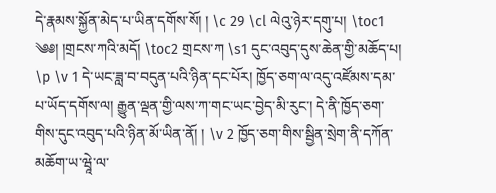དེ་རྣམས་སྐྱོན་མེད་པ་ཡིན་དགོས་སོ། ། \c 29 \cl ལེའུ་ཉེར་དགུ་པ། \toc1 ༄༅། །གྲངས་ཀའི་མདོ། \toc2 གྲངས་ཀ \s1 དུང་འབུད་དུས་ཆེན་གྱི་མཆོད་པ། \p \v 1 དེ་ཡང་ཟླ་བ་བདུན་པའི་ཉིན་དང་པོར། ཁྱོད་ཅག་ལ་འདུ་འཛོམས་དམ་པ་ཡོད་དགོས་ལ། རྒྱུན་ལྡན་གྱི་ལས་ཀ་གང་ཡང་བྱེད་མི་རུང་། དེ་ནི་ཁྱོད་ཅག་གིས་དུང་འབུད་པའི་ཉིན་མོ་ཡིན་ནོ། ། \v 2 ཁྱོད་ཅག་གིས་སྦྱིན་སྲེག་ནི་དཀོན་མཆོག་ཡ་ཝཱེ་ལ་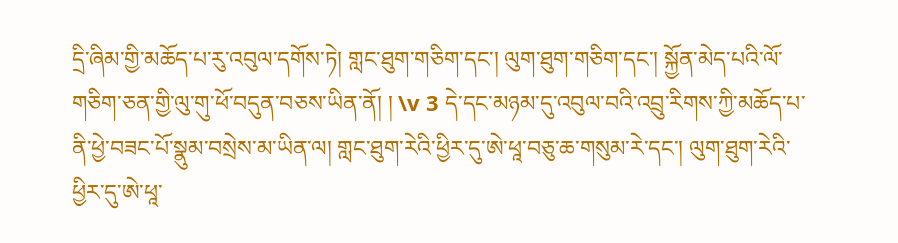དྲི་ཞིམ་གྱི་མཆོད་པ་རུ་འབུལ་དགོས་ཏེ། གླང་ཐུག་གཅིག་དང་། ལུག་ཐུག་གཅིག་དང་། སྐྱོན་མེད་པའི་ལོ་གཅིག་ཅན་གྱི་ལུ་གུ་ཕོ་བདུན་བཅས་ཡིན་ནོ། ། \v 3 དེ་དང་མཉམ་དུ་འབུལ་བའི་འབྲུ་རིགས་ཀྱི་མཆོད་པ་ནི་ཕྱེ་བཟང་པོ་སྣུམ་བསྲེས་མ་ཡིན་ལ། གླང་ཐུག་རེའི་ཕྱིར་དུ་ཨེ་ཕཱ་བཅུ་ཆ་གསུམ་རེ་དང་། ལུག་ཐུག་རེའི་ཕྱིར་དུ་ཨེ་ཕཱ་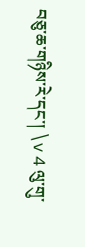བཅུ་ཆ་གཉིས་རེ་དང་། \v 4 ལུ་གུ་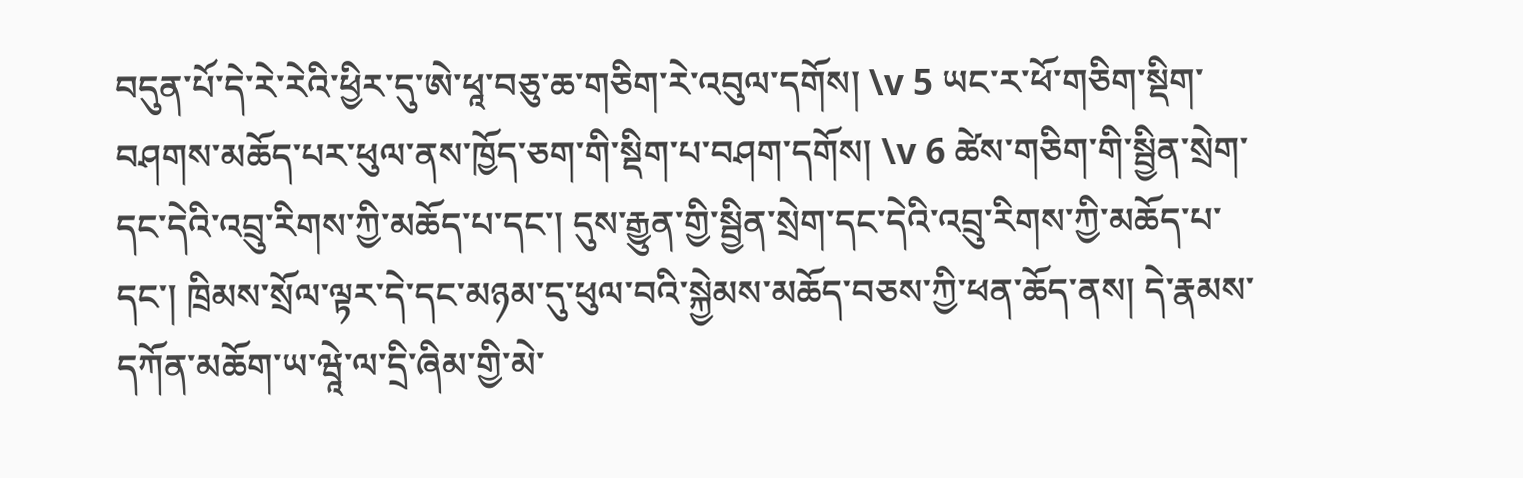བདུན་པོ་དེ་རེ་རེའི་ཕྱིར་དུ་ཨེ་ཕཱ་བཅུ་ཆ་གཅིག་རེ་འབུལ་དགོས། \v 5 ཡང་ར་ཕོ་གཅིག་སྡིག་བཤགས་མཆོད་པར་ཕུལ་ནས་ཁྱོད་ཅག་གི་སྡིག་པ་བཤག་དགོས། \v 6 ཚེས་གཅིག་གི་སྦྱིན་སྲེག་དང་དེའི་འབྲུ་རིགས་ཀྱི་མཆོད་པ་དང་། དུས་རྒྱུན་གྱི་སྦྱིན་སྲེག་དང་དེའི་འབྲུ་རིགས་ཀྱི་མཆོད་པ་དང་། ཁྲིམས་སྲོལ་ལྟར་དེ་དང་མཉམ་དུ་ཕུལ་བའི་སྐྱེམས་མཆོད་བཅས་ཀྱི་ཕན་ཆོད་ནས། དེ་རྣམས་དཀོན་མཆོག་ཡ་ཝཱེ་ལ་དྲི་ཞིམ་གྱི་མེ་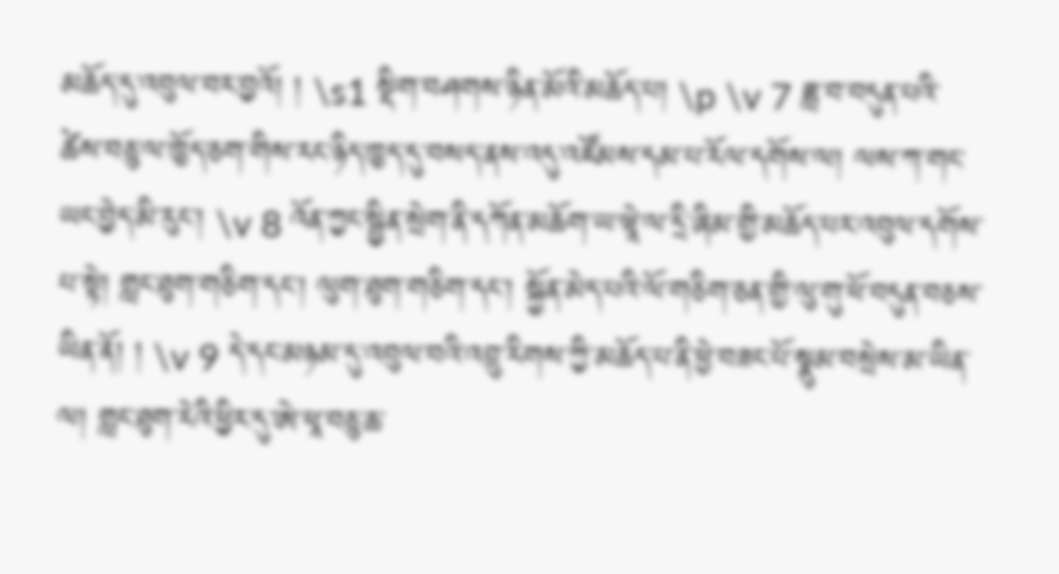མཆོད་དུ་འབུལ་བར་བྱའོ། ། \s1 སྡིག་བཤགས་ཉིན་མོའི་མཆོད་པ། \p \v 7 ཟླ་བ་བདུན་པའི་ཚེས་བཅུ་ལ་ཁྱོད་ཅག་གིས་རང་ཉིད་ཁྱད་དུ་བསད་ནས་འདུ་འཛོམས་དམ་པ་རོལ་དགོས་ལ། ལས་ཀ་གང་ཡང་བྱེད་མི་རུང་། \v 8 འོན་ཀྱང་སྦྱིན་སྲེག་ནི་དཀོན་མཆོག་ཡ་ཝཱེ་ལ་དྲི་ཞིམ་གྱི་མཆོད་པར་འབུལ་དགོས་པ་སྟེ། གླང་ཐུག་གཅིག་དང་། ལུག་ཐུག་གཅིག་དང་། སྐྱོན་མེད་པའི་ལོ་གཅིག་ཅན་གྱི་ལུ་གུ་ཕོ་བདུན་བཅས་ཡིན་ནོ། ། \v 9 དེ་དང་མཉམ་དུ་འབུལ་བའི་འབྲུ་རིགས་ཀྱི་མཆོད་པ་ནི་ཕྱེ་བཟང་པོ་སྣུམ་བསྲེས་མ་ཡིན་ལ། གླང་ཐུག་རེའི་ཕྱིར་དུ་ཨེ་ཕཱ་བཅུ་ཆ་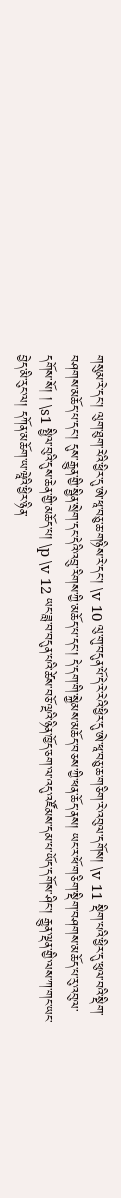གསུམ་རེ་དང་། ལུག་ཐུག་རེའི་ཕྱིར་དུ་ཨེ་ཕཱ་བཅུ་ཆ་གཉིས་རེ་དང་། \v 10 ལུ་གུ་བདུན་པོ་དེ་རེ་རེའི་ཕྱིར་དུ་ཨེ་ཕཱ་བཅུ་ཆ་གཅིག་རེ་འབུལ་དགོས། \v 11 སྡིག་པའི་ཕྱིར་དུ་ཕུལ་བའི་སྡིག་བཤགས་མཆོད་པ་དང་། དུས་རྒྱུན་གྱི་སྦྱིན་སྲེག་དང་དེའི་འབྲུ་རིགས་ཀྱི་མཆོད་པ་དང་། དེ་དག་གི་སྐྱེམས་མཆོད་བཅས་ཀྱི་ཕན་ཆོད་ནས། ཡང་ར་ཕོ་གཅིག་སྡིག་བཤགས་མཆོད་པ་རུ་འབུལ་དགོས་སོ། ། \s1 སྤྱིལ་བུའི་དུས་ཆེན་གྱི་མཆོད་པ། \p \v 12 ཡང་ཟླ་བ་བདུན་པའི་ཚེས་བཅོ་ལྔའི་ཉིན་ཁྱོད་ཅག་ལ་འདུ་འཛོམས་དམ་པ་ཡོད་དགོས་ཤིང་། རྒྱུན་ལྡན་གྱི་ལས་ཀ་གང་ཡང་བྱེད་མི་རུང་ལ། དཀོན་མཆོག་ཡ་ཝཱེའི་ཕྱིར་ཉིན་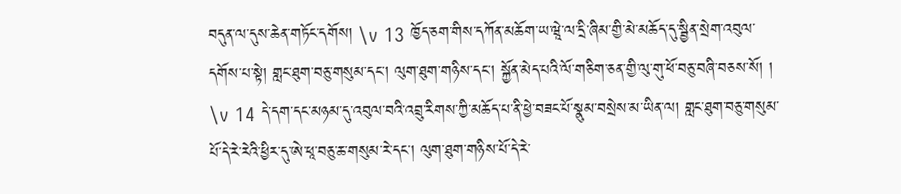བདུན་ལ་དུས་ཆེན་གཏོང་དགོས། \v 13 ཁྱོད་ཅག་གིས་དཀོན་མཆོག་ཡ་ཝཱེ་ལ་དྲི་ཞིམ་གྱི་མེ་མཆོད་དུ་སྦྱིན་སྲེག་འབུལ་དགོས་པ་སྟེ། གླང་ཐུག་བཅུ་གསུམ་དང་། ལུག་ཐུག་གཉིས་དང་། སྐྱོན་མེད་པའི་ལོ་གཅིག་ཅན་གྱི་ལུ་གུ་ཕོ་བཅུ་བཞི་བཅས་སོ། ། \v 14 དེ་དག་དང་མཉམ་དུ་འབུལ་བའི་འབྲུ་རིགས་ཀྱི་མཆོད་པ་ནི་ཕྱེ་བཟང་པོ་སྣུམ་བསྲེས་མ་ཡིན་ལ། གླང་ཐུག་བཅུ་གསུམ་པོ་དེ་རེ་རེའི་ཕྱིར་དུ་ཨེ་ཕཱ་བཅུ་ཆ་གསུམ་རེ་དང་། ལུག་ཐུག་གཉིས་པོ་དེ་རེ་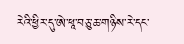རེའི་ཕྱིར་དུ་ཨེ་ཕཱ་བཅུ་ཆ་གཉིས་རེ་དང་